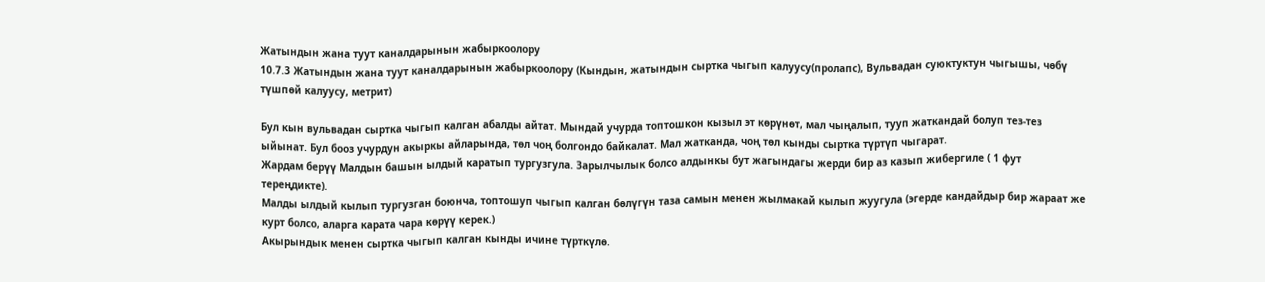Жатындын жана туут каналдарынын жабыркоолору
10.7.3 Жатындын жана туут каналдарынын жабыркоолору (Кындын, жатындын сыртка чыгып калуусу(пролапс), Вульвадан суюктуктун чыгышы, чөбү түшпөй калуусу, метрит)

Бул кын вульвадан сыртка чыгып калган абалды айтат. Мындай учурда топтошкон кызыл эт көрүнөт, мал чыңалып, тууп жаткандай болуп тез-тез ыйынат. Бул бооз учурдун акыркы айларында, төл чоң болгондо байкалат. Мал жатканда, чоң төл кынды сыртка түртүп чыгарат.
Жардам берүү Малдын башын ылдый каратып тургузгула. Зарылчылык болсо алдынкы бут жагындагы жерди бир аз казып жибергиле ( 1 фут тереңдикте).
Малды ылдый кылып тургузган боюнча, топтошуп чыгып калган бөлүгүн таза самын менен жылмакай кылып жуугула (эгерде кандайдыр бир жараат же курт болсо, аларга карата чара көрүү керек.)
Акырындык менен сыртка чыгып калган кынды ичине түрткүлө.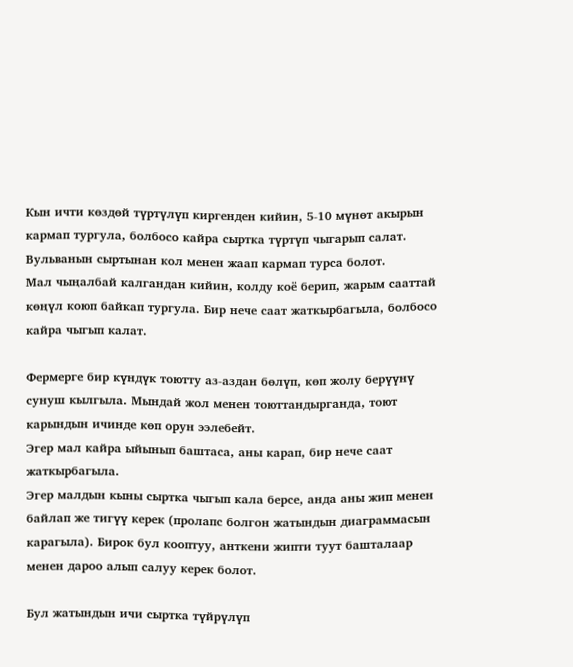Кын ичти көздөй түртүлүп киргенден кийин, 5-10 мүнөт акырын кармап тургула, болбосо кайра сыртка түртүп чыгарып салат. Вульванын сыртынан кол менен жаап кармап турса болот.
Мал чыңалбай калгандан кийин, колду коё берип, жарым сааттай көңүл коюп байкап тургула. Бир нече саат жаткырбагыла, болбосо кайра чыгып калат.

Фермерге бир күндүк тоютту аз-аздан бөлүп, көп жолу берүүнү сунуш кылгыла. Мындай жол менен тоюттандырганда, тоют карындын ичинде көп орун ээлебейт.
Эгер мал кайра ыйынып баштаса, аны карап, бир нече саат жаткырбагыла.
Эгер малдын кыны сыртка чыгып кала берсе, анда аны жип менен байлап же тигүү керек (пролапс болгон жатындын диаграммасын карагыла). Бирок бул кооптуу, анткени жипти туут башталаар менен дароо алып салуу керек болот.

Бул жатындын ичи сыртка түйрүлүп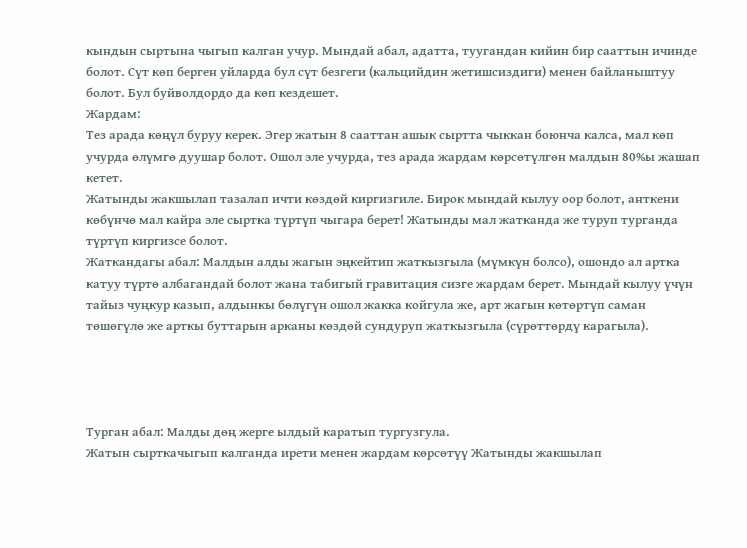кындын сыртына чыгып калган учур. Мындай абал, адатта, туугандан кийин бир сааттын ичинде болот. Сүт көп берген уйларда бул сүт безгеги (кальцийдин жетишсиздиги) менен байланыштуу болот. Бул буйволдордо да көп кездешет.
Жардам:
Тез арада көңүл буруу керек. Эгер жатын 8 сааттан ашык сыртта чыккан боюнча калса, мал көп учурда өлүмгө дуушар болот. Ошол эле учурда, тез арада жардам көрсөтүлгөн малдын 80%ы жашап кетет.
Жатынды жакшылап тазалап ичти көздөй киргизгиле. Бирок мындай кылуу оор болот, анткени көбүнчө мал кайра эле сыртка түртүп чыгара берет! Жатынды мал жатканда же туруп турганда түртүп киргизсе болот.
Жаткандагы абал: Малдын алды жагын эңкейтип жаткызгыла (мүмкүн болсо), ошондо ал артка катуу түртө албагандай болот жана табигый гравитация сизге жардам берет. Мындай кылуу үчүн тайыз чуңкур казып, алдынкы бөлүгүн ошол жакка койгула же, арт жагын көтөртүп саман төшөгүлө же арткы буттарын арканы көздөй сундуруп жаткызгыла (сүрөттөрдү карагыла).




Турган абал: Малды дөң жерге ылдый каратып тургузгула.
Жатын сырткачыгып калганда ирети менен жардам көрсөтүү Жатынды жакшылап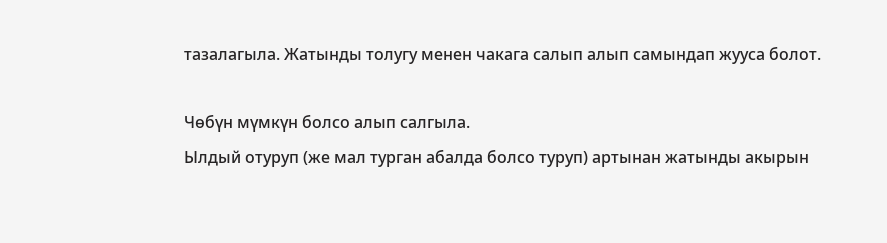тазалагыла. Жатынды толугу менен чакага салып алып самындап жууса болот.

Чөбүн мүмкүн болсо алып салгыла.
Ылдый отуруп (же мал турган абалда болсо туруп) артынан жатынды акырын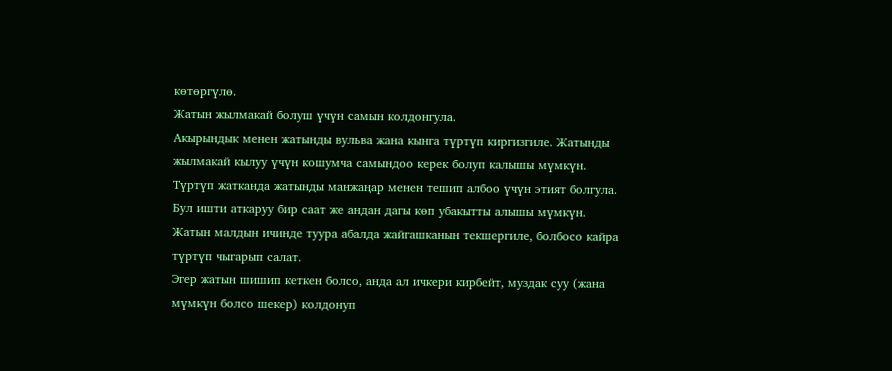көтөргүлө.
Жатын жылмакай болуш үчүн самын колдонгула.
Акырындык менен жатынды вульва жана кынга түртүп киргизгиле. Жатынды жылмакай кылуу үчүн кошумча самындоо керек болуп калышы мүмкүн.
Түртүп жатканда жатынды манжаңар менен тешип албоо үчүн этият болгула.
Бул ишти аткаруу бир саат же андан дагы көп убакытты алышы мүмкүн.
Жатын малдын ичинде туура абалда жайгашканын текшергиле, болбосо кайра түртүп чыгарып салат.
Эгер жатын шишип кеткен болсо, анда ал ичкери кирбейт, муздак суу (жана мүмкүн болсо шекер) колдонуп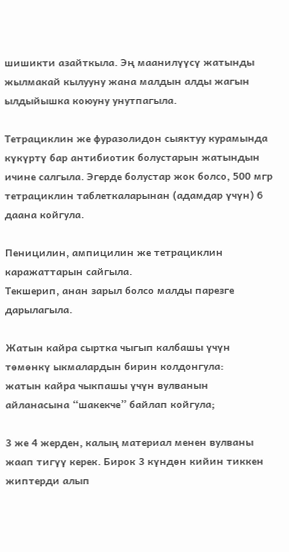шишикти азайткыла. Эң маанилүүсү жатынды жылмакай кылууну жана малдын алды жагын ылдыйышка коюуну унутпагыла.

Тетрациклин же фуразолидон сыяктуу курамында күкүртү бар антибиотик болустарын жатындын ичине салгыла. Эгерде болустар жок болсо, 500 мгр тетрациклин таблеткаларынан (адамдар үчүн) 6 даана койгула.

Пеницилин, ампицилин же тетрациклин каражаттарын сайгыла.
Текшерип, анан зарыл болсо малды парезге дарылагыла.

Жатын кайра сыртка чыгып калбашы үчүн төмөнкү ыкмалардын бирин колдонгула:
жатын кайра чыкпашы үчүн вулванын айланасына “шакекче” байлап койгула;

3 же 4 жерден, калың материал менен вулваны жаап тигүү керек. Бирок 3 күндөн кийин тиккен жиптерди алып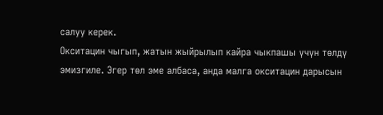салуу керек.
Окситацин чыгып, жатын жыйрылып кайра чыкпашы үчүн төлдү эмизгиле. Эгер төл эме албаса, анда малга окситацин дарысын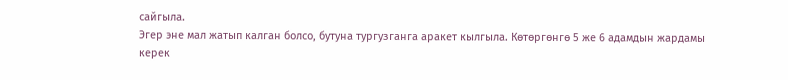сайгыла.
Эгер эне мал жатып калган болсо, бутуна тургузганга аракет кылгыла. Көтөргөнгө 5 же 6 адамдын жардамы керек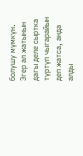болушу мүмкүн. Эгер ал жатынын дагы деле сыртка түртүп чыгарайын деп жатса, анда алды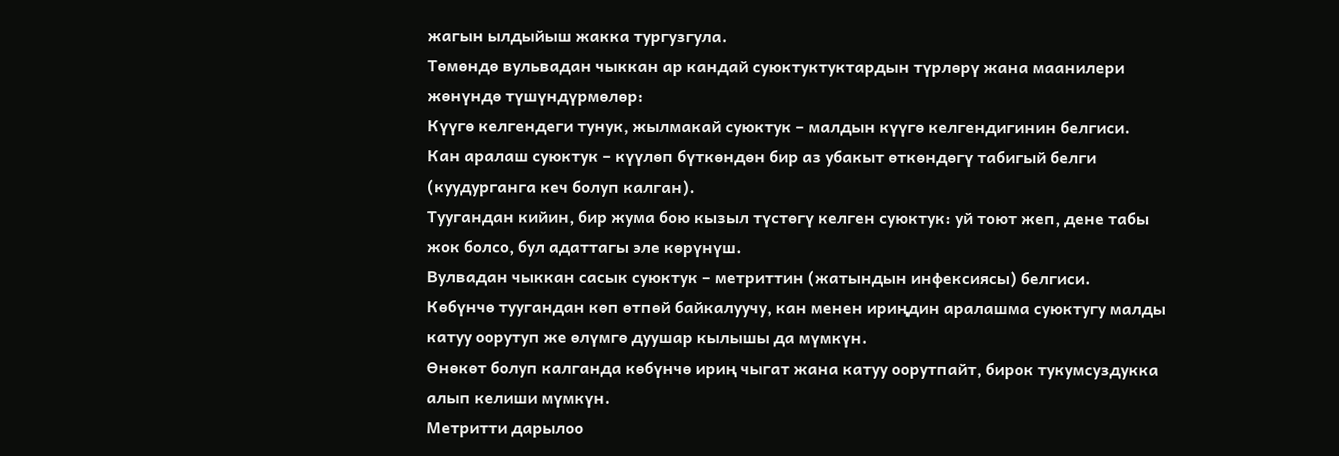жагын ылдыйыш жакка тургузгула.
Төмөндө вульвадан чыккан ар кандай суюктуктуктардын түрлөрү жана маанилери жөнүндө түшүндүрмөлөр:
Күүгө келгендеги тунук, жылмакай суюктук – малдын күүгө келгендигинин белгиси.
Кан аралаш суюктук – күүлөп бүткөндөн бир аз убакыт өткөндөгү табигый белги (куудурганга кеч болуп калган).
Туугандан кийин, бир жума бою кызыл түстөгү келген суюктук: уй тоют жеп, дене табы жок болсо, бул адаттагы эле көрүнүш.
Вулвадан чыккан сасык суюктук – метриттин (жатындын инфексиясы) белгиси.
Көбүнчө туугандан көп өтпөй байкалуучу, кан менен ириңдин аралашма суюктугу малды катуу оорутуп же өлүмгө дуушар кылышы да мүмкүн.
Өнөкөт болуп калганда көбүнчө ириң чыгат жана катуу оорутпайт, бирок тукумсуздукка алып келиши мүмкүн.
Метритти дарылоо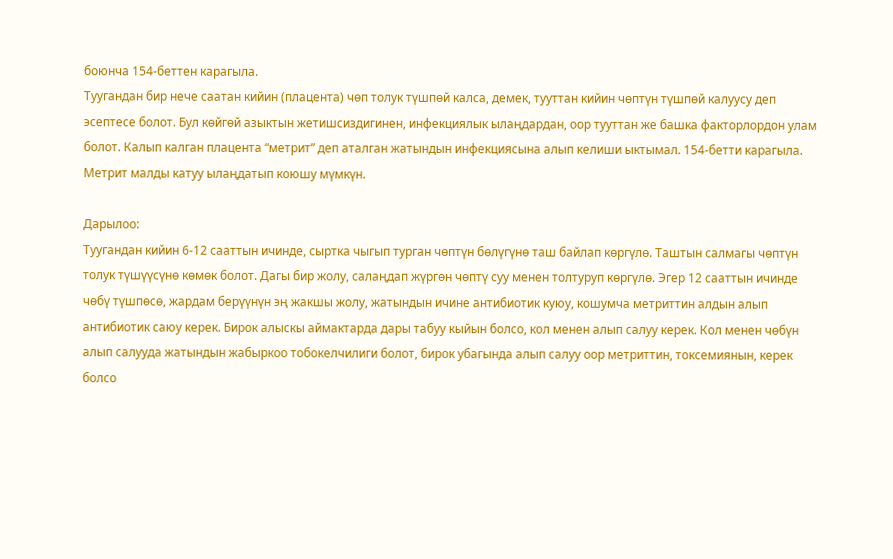боюнча 154-беттен карагыла.
Туугандан бир нече саатан кийин (плацента) чөп толук түшпөй калса, демек, тууттан кийин чөптүн түшпөй калуусу деп эсептесе болот. Бул көйгөй азыктын жетишсиздигинен, инфекциялык ылаңдардан, оор тууттан же башка факторлордон улам болот. Калып калган плацента “метрит” деп аталган жатындын инфекциясына алып келиши ыктымал. 154-бетти карагыла. Метрит малды катуу ылаңдатып коюшу мүмкүн.

Дарылоо:
Туугандан кийин 6-12 сааттын ичинде, сыртка чыгып турган чөптүн бөлүгүнө таш байлап көргүлө. Таштын салмагы чөптүн толук түшүүсүнө көмөк болот. Дагы бир жолу, салаңдап жүргөн чөптү суу менен толтуруп көргүлө. Эгер 12 сааттын ичинде чөбү түшпөсө, жардам берүүнүн эң жакшы жолу, жатындын ичине антибиотик куюу, кошумча метриттин алдын алып антибиотик саюу керек. Бирок алыскы аймактарда дары табуу кыйын болсо, кол менен алып салуу керек. Кол менен чөбүн алып салууда жатындын жабыркоо тобокелчилиги болот, бирок убагында алып салуу оор метриттин, токсемиянын, керек болсо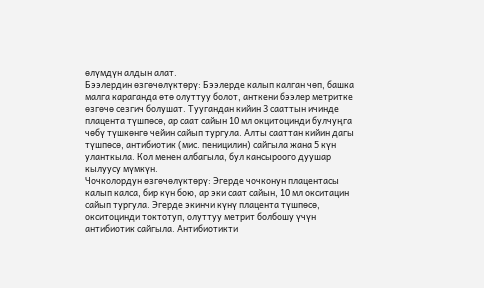өлүмдүн алдын алат.
Бээлердин өзгөчөлүктөрү: Бээлерде калып калган чөп, башка малга караганда өтө олуттуу болот, анткени бээлер метритке өзгөчө сезгич болушат. Туугандан кийин 3 сааттын ичинде плацента түшпөсө, ар саат сайын 10 мл окцитоцинди булчуңга чөбү түшкөнгө чейин сайып тургула. Алты сааттан кийин дагы түшпөсө, антибиотик (мис. пеницилин) сайгыла жана 5 күн уланткыла. Кол менен албагыла, бул кансыроого дуушар кылуусу мүмкүн.
Чочколордун өзгөчөлүктөрү: Эгерде чочконун плацентасы калып калса, бир күн бою, ар эки саат сайын, 10 мл окситацин сайып тургула. Эгерде экинчи күнү плацента түшпөсө, окситоцинди токтотуп, олуттуу метрит болбошу үчүн антибиотик сайгыла. Антибиотикти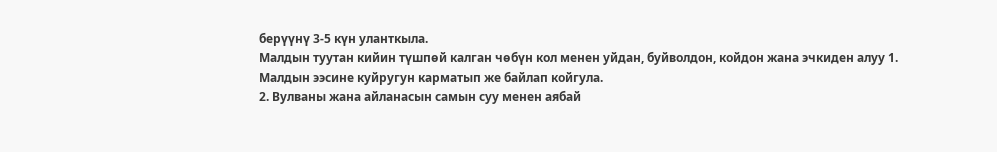берүүнү 3-5 күн уланткыла.
Малдын туутан кийин түшпөй калган чөбүн кол менен уйдан, буйволдон, койдон жана эчкиден алуу 1. Малдын ээсине куйругун карматып же байлап койгула.
2. Вулваны жана айланасын самын суу менен аябай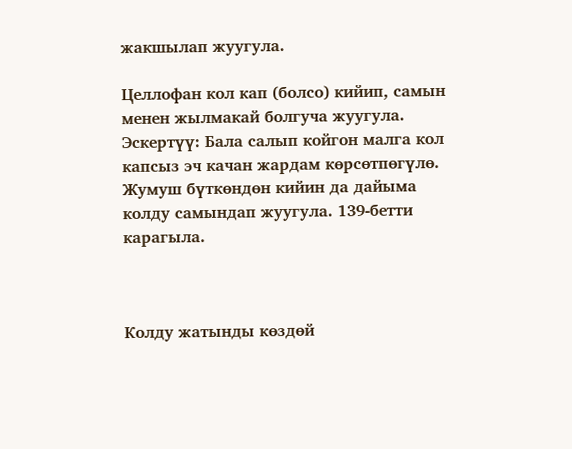жакшылап жуугула.

Целлофан кол кап (болсо) кийип, самын менен жылмакай болгуча жуугула.
Эскертүү: Бала салып койгон малга кол капсыз эч качан жардам көрсөтпөгүлө. Жумуш бүткөндөн кийин да дайыма колду самындап жуугула. 139-бетти карагыла.



Колду жатынды көздөй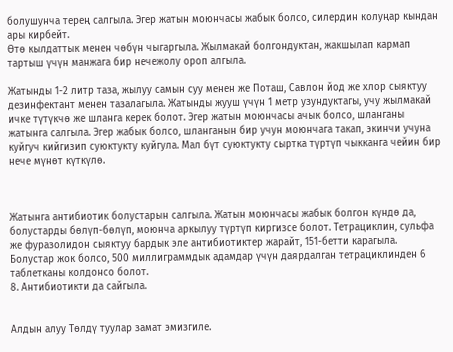болушунча терең салгыла. Эгер жатын моюнчасы жабык болсо, силердин колуңар кындан ары кирбейт.
Өтө кылдаттык менен чөбүн чыгаргыла. Жылмакай болгондуктан, жакшылап кармап тартыш үчүн манжага бир нечежолу ороп алгыла.

Жатынды 1-2 литр таза, жылуу самын суу менен же Поташ, Савлон йод же хлор сыяктуу дезинфектант менен тазалагыла. Жатынды жууш үчүн 1 метр узундуктагы, учу жылмакай ичке түтүкчө же шланга керек болот. Эгер жатын моюнчасы ачык болсо, шланганы жатынга салгыла. Эгер жабык болсо, шланганын бир учун моюнчага такап, экинчи учуна куйгуч кийгизип суюктукту куйгула. Мал бүт суюктукту сыртка түртүп чыкканга чейин бир нече мүнөт күткүлө.



Жатынга антибиотик болустарын салгыла. Жатын моюнчасы жабык болгон күндө да, болустарды бөлүп-бөлүп, моюнча аркылуу түртүп киргизсе болот. Тетрациклин, сульфа же фуразолидон сыяктуу бардык эле антибиотиктер жарайт, 151-бетти карагыла. Болустар жок болсо, 500 миллиграммдык адамдар үчүн даярдалган тетрациклинден 6 таблетканы колдонсо болот.
8. Антибиотикти да сайгыла.


Алдын алуу Төлдү туулар замат эмизгиле.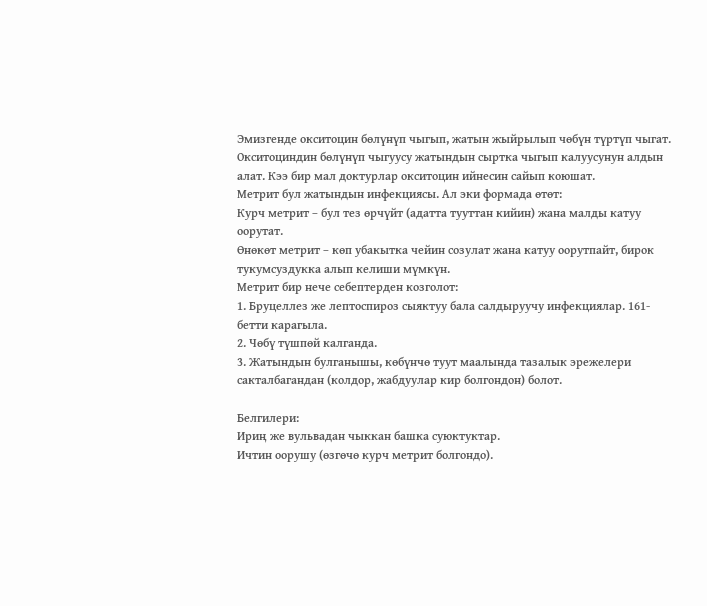Эмизгенде окситоцин бөлүнүп чыгып, жатын жыйрылып чөбүн түртүп чыгат. Окситоциндин бөлүнүп чыгуусу жатындын сыртка чыгып калуусунун алдын алат. Кээ бир мал доктурлар окситоцин ийнесин сайып коюшат.
Метрит бул жатындын инфекциясы. Ал эки формада өтөт:
Курч метрит – бул тез өрчүйт (адатта тууттан кийин) жана малды катуу оорутат.
Өнөкөт метрит – көп убакытка чейин созулат жана катуу оорутпайт, бирок тукумсуздукка алып келиши мүмкүн.
Метрит бир нече себептерден козголот:
1. Бруцеллез же лептоспироз сыяктуу бала салдыруучу инфекциялар. 161-бетти карагыла.
2. Чөбү түшпөй калганда.
3. Жатындын булганышы, көбүнчө туут маалында тазалык эрежелери сакталбагандан (колдор, жабдуулар кир болгондон) болот.

Белгилери:
Ириң же вульвадан чыккан башка суюктуктар.
Ичтин оорушу (өзгөчө курч метрит болгондо).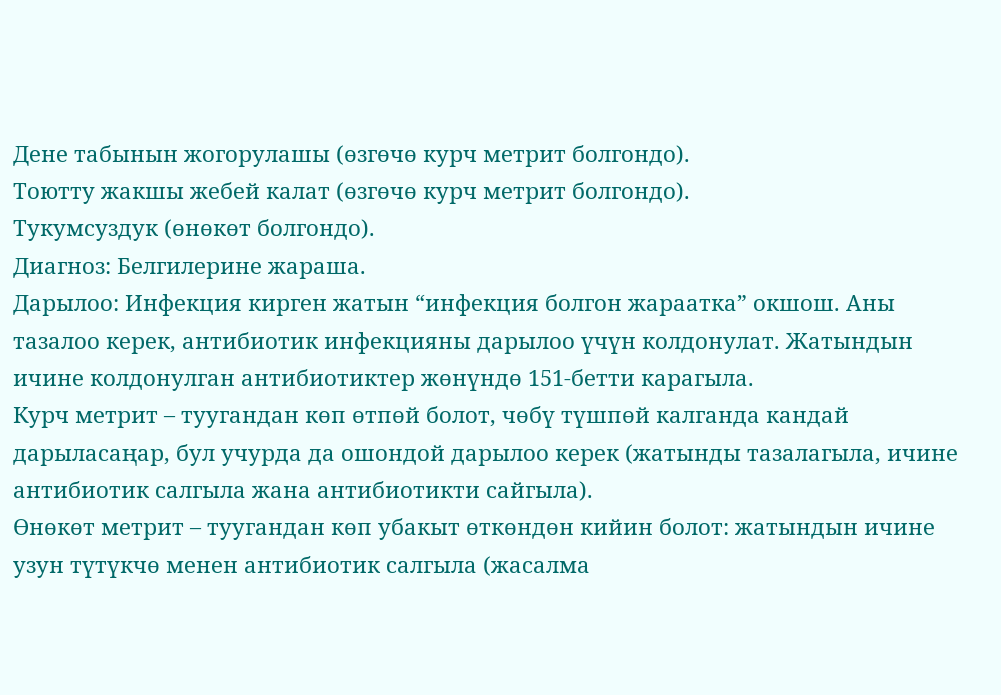Дене табынын жогорулашы (өзгөчө курч метрит болгондо).
Тоютту жакшы жебей калат (өзгөчө курч метрит болгондо).
Тукумсуздук (өнөкөт болгондо).
Диагноз: Белгилерине жараша.
Дарылоо: Инфекция кирген жатын “инфекция болгон жараатка” окшош. Аны тазалоо керек, антибиотик инфекцияны дарылоо үчүн колдонулат. Жатындын ичине колдонулган антибиотиктер жөнүндө 151-бетти карагыла.
Курч метрит – туугандан көп өтпөй болот, чөбү түшпөй калганда кандай дарыласаңар, бул учурда да ошондой дарылоо керек (жатынды тазалагыла, ичине антибиотик салгыла жана антибиотикти сайгыла).
Өнөкөт метрит – туугандан көп убакыт өткөндөн кийин болот: жатындын ичине узун түтүкчө менен антибиотик салгыла (жасалма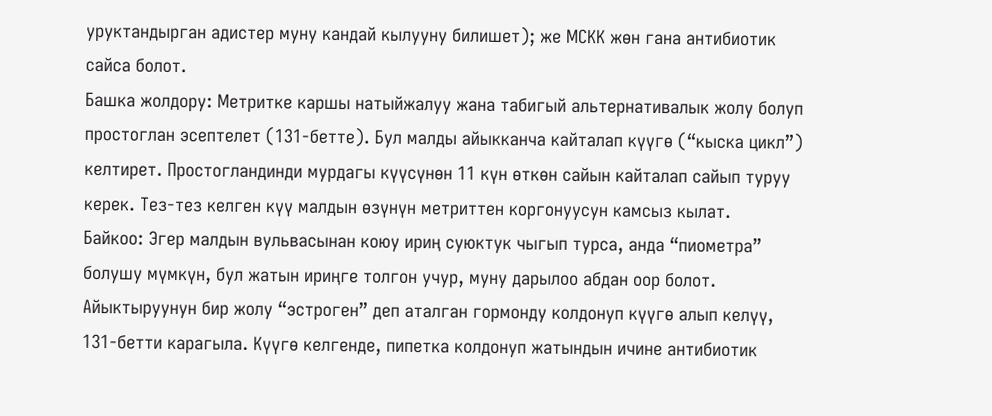уруктандырган адистер муну кандай кылууну билишет); же МСКК жөн гана антибиотик сайса болот.
Башка жолдору: Метритке каршы натыйжалуу жана табигый альтернативалык жолу болуп простоглан эсептелет (131-бетте). Бул малды айыкканча кайталап күүгө (“кыска цикл”) келтирет. Простогландинди мурдагы күүсүнөн 11 күн өткөн сайын кайталап сайып туруу керек. Тез-тез келген күү малдын өзүнүн метриттен коргонуусун камсыз кылат.
Байкоо: Эгер малдын вульвасынан коюу ириң суюктук чыгып турса, анда “пиометра” болушу мүмкүн, бул жатын ириңге толгон учур, муну дарылоо абдан оор болот. Айыктыруунун бир жолу “эстроген” деп аталган гормонду колдонуп күүгө алып келүү, 131-бетти карагыла. Күүгө келгенде, пипетка колдонуп жатындын ичине антибиотик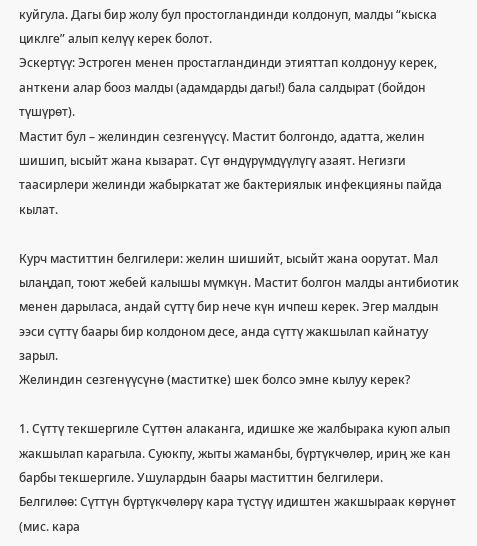куйгула. Дагы бир жолу бул простогландинди колдонуп, малды “кыска циклге” алып келүү керек болот.
Эскертүү: Эстроген менен простагландинди этияттап колдонуу керек, анткени алар бооз малды (адамдарды дагы!) бала салдырат (бойдон түшүрөт).
Мастит бул – желиндин сезгенүүсү. Мастит болгондо, адатта, желин шишип, ысыйт жана кызарат. Сүт өндүрүмдүүлүгү азаят. Негизги таасирлери желинди жабыркатат же бактериялык инфекцияны пайда кылат.

Курч маститтин белгилери: желин шишийт, ысыйт жана оорутат. Мал ылаңдап, тоют жебей калышы мүмкүн. Мастит болгон малды антибиотик менен дарыласа, андай сүттү бир нече күн ичпеш керек. Эгер малдын ээси сүттү баары бир колдоном десе, анда сүттү жакшылап кайнатуу зарыл.
Желиндин сезгенүүсүнө (маститке) шек болсо эмне кылуу керек?

1. Сүттү текшергиле Сүттөн алаканга, идишке же жалбырака куюп алып жакшылап карагыла. Суюкпу, жыты жаманбы, бүртүкчөлөр, ириң же кан барбы текшергиле. Ушулардын баары маститтин белгилери.
Белгилөө: Сүттүн бүртүкчөлөрү кара түстүү идиштен жакшыраак көрүнөт (мис. кара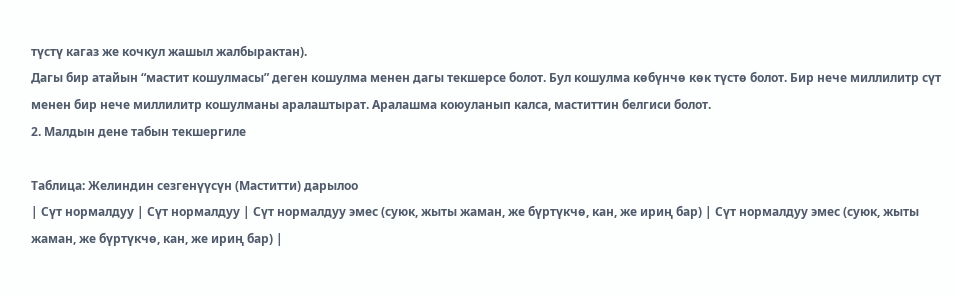түстү кагаз же кочкул жашыл жалбырактан).
Дагы бир атайын “мастит кошулмасы” деген кошулма менен дагы текшерсе болот. Бул кошулма көбүнчө көк түстө болот. Бир нече миллилитр сүт менен бир нече миллилитр кошулманы аралаштырат. Аралашма коюуланып калса, маститтин белгиси болот.
2. Малдын дене табын текшергиле

Таблица: Желиндин сезгенүүсүн (Маститти) дарылоо
| Сүт нормалдуу | Сүт нормалдуу | Сүт нормалдуу эмес (суюк, жыты жаман, же бүртүкчө, кан, же ириң бар) | Сүт нормалдуу эмес (суюк, жыты жаман, же бүртүкчө, кан, же ириң бар) |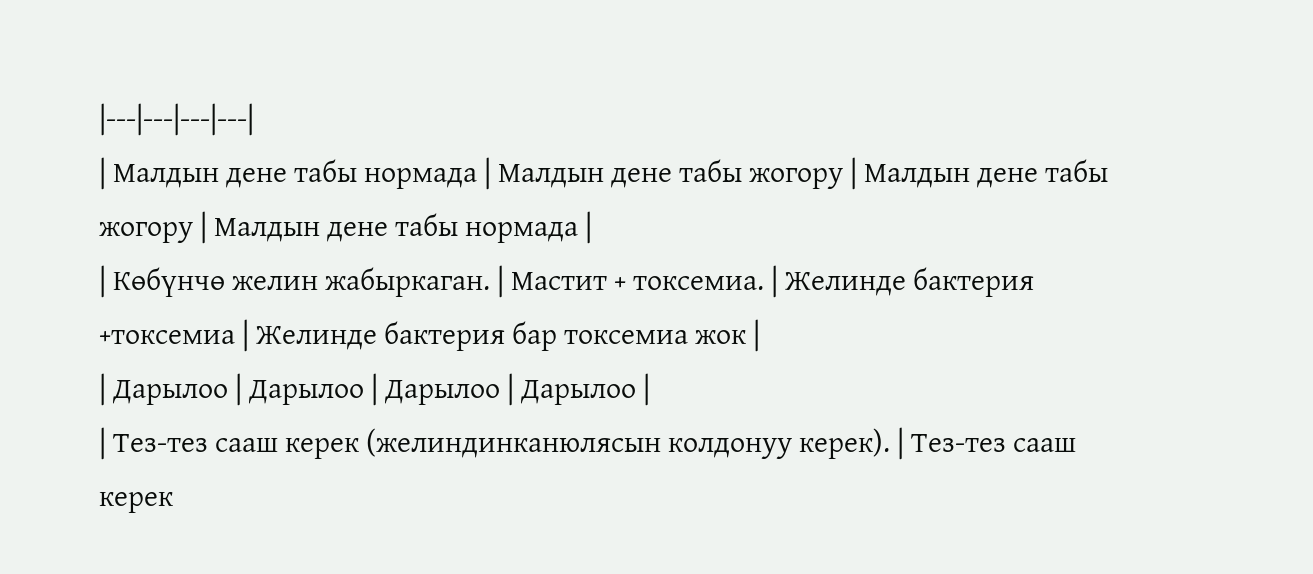|---|---|---|---|
| Малдын дене табы нормада | Малдын дене табы жогору | Малдын дене табы жогору | Малдын дене табы нормада |
| Көбүнчө желин жабыркаган. | Мастит + токсемиа. | Желинде бактерия +токсемиа | Желинде бактерия бар токсемиа жок |
| Дарылоо | Дарылоо | Дарылоо | Дарылоо |
| Тез-тез сааш керек (желиндинканюлясын колдонуу керек). | Тез-тез сааш керек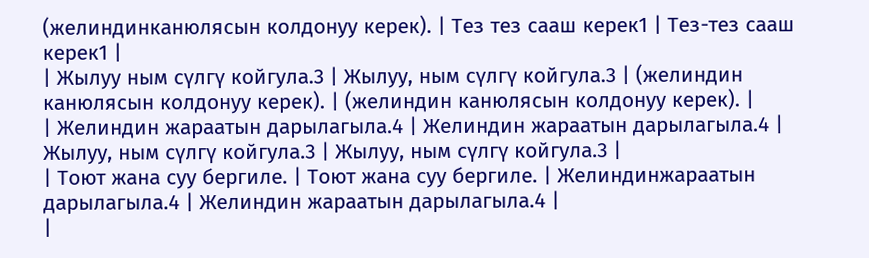(желиндинканюлясын колдонуу керек). | Тез тез сааш керек1 | Тез-тез сааш керек1 |
| Жылуу ным сүлгү койгула.3 | Жылуу, ным сүлгү койгула.3 | (желиндин канюлясын колдонуу керек). | (желиндин канюлясын колдонуу керек). |
| Желиндин жараатын дарылагыла.4 | Желиндин жараатын дарылагыла.4 | Жылуу, ным сүлгү койгула.3 | Жылуу, ным сүлгү койгула.3 |
| Тоют жана суу бергиле. | Тоют жана суу бергиле. | Желиндинжараатын дарылагыла.4 | Желиндин жараатын дарылагыла.4 |
|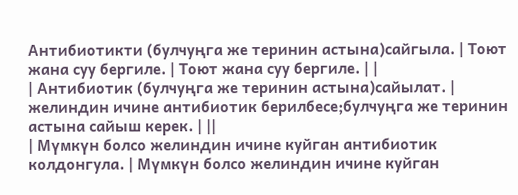Антибиотикти (булчуңга же теринин астына)сайгыла. | Тоют жана суу бергиле. | Тоют жана суу бергиле. | |
| Антибиотик (булчуңга же теринин астына)сайылат. | желиндин ичине антибиотик берилбесе;булчуңга же теринин астына сайыш керек. | ||
| Мүмкүн болсо желиндин ичине куйган антибиотик колдонгула. | Мүмкүн болсо желиндин ичине куйган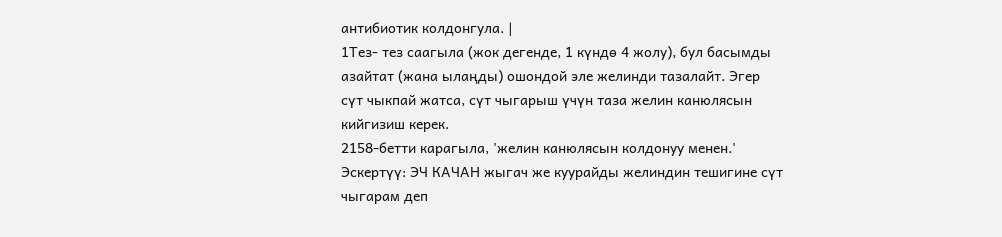антибиотик колдонгула. |
1Тез- тез саагыла (жок дегенде, 1 күндө 4 жолу), бул басымды азайтат (жана ылаңды) ошондой эле желинди тазалайт. Эгер сүт чыкпай жатса, сүт чыгарыш үчүн таза желин канюлясын кийгизиш керек.
2158-бетти карагыла, 'желин канюлясын колдонуу менен.' Эскертүү: ЭЧ КАЧАН жыгач же куурайды желиндин тешигине сүт чыгарам деп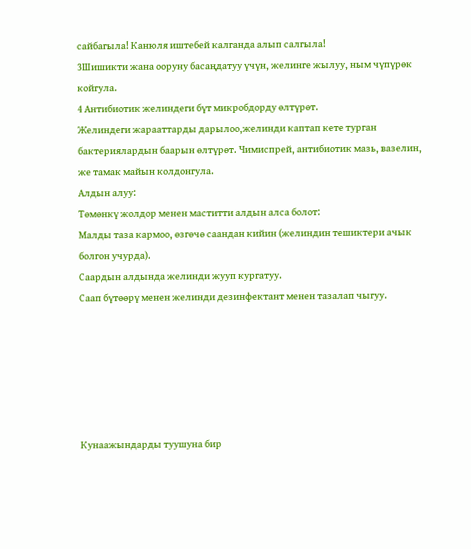сайбагыла! Канюля иштебей калганда алып салгыла!
3Шишикти жана ооруну басаңдатуу үчүн, желинге жылуу, ным чүпүрөк койгула.
4 Антибиотик желиндеги бүт микробдорду өлтүрөт.
Желиндеги жарааттарды дарылоо,желинди каптап кете турган бактериялардын баарын өлтүрөт. Чимиспрей, антибиотик мазь, вазелин, же тамак майын колдонгула.
Алдын алуу:
Төмөнкү жолдор менен маститти алдын алса болот:
Малды таза кармоо, өзгөчө саандан кийин (желиндин тешиктери ачык болгон учурда).
Саардын алдында желинди жууп кургатуу.
Саап бүтөөрү менен желинди дезинфектант менен тазалап чыгуу.






Кунаажындарды туушуна бир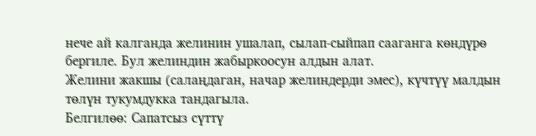нече ай калганда желинин ушалап, сылап-сыйпап сааганга көндүрө бергиле. Бул желиндин жабыркоосун алдын алат.
Желини жакшы (салаңдаган, начар желиндерди эмес), күчтүү малдын төлүн тукумдукка тандагыла.
Белгилөө: Сапатсыз сүттү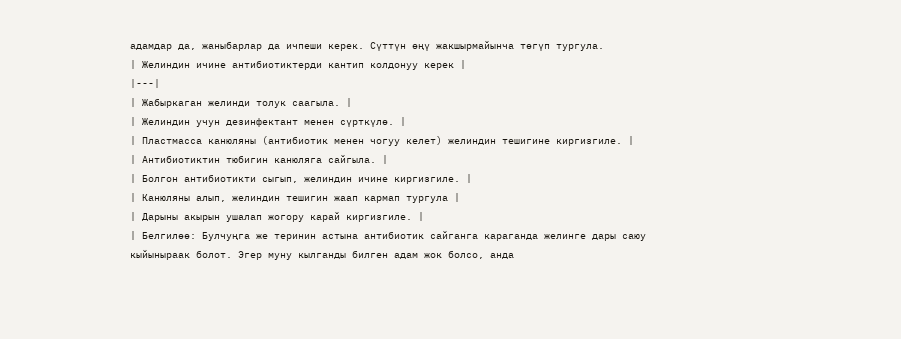адамдар да, жаныбарлар да ичпеши керек. Сүттүн өңү жакшырмайынча төгүп тургула.
| Желиндин ичине антибиотиктерди кантип колдонуу керек |
|---|
| Жабыркаган желинди толук саагыла. |
| Желиндин учун дезинфектант менен сүрткүлө. |
| Пластмасса канюляны (антибиотик менен чогуу келет) желиндин тешигине киргизгиле. |
| Антибиотиктин тюбигин канюляга сайгыла. |
| Болгон антибиотикти сыгып, желиндин ичине киргизгиле. |
| Канюляны алып, желиндин тешигин жаап кармап тургула |
| Дарыны акырын ушалап жогору карай киргизгиле. |
| Белгилөө: Булчуңга же теринин астына антибиотик сайганга караганда желинге дары саюу кыйыныраак болот. Эгер муну кылганды билген адам жок болсо, анда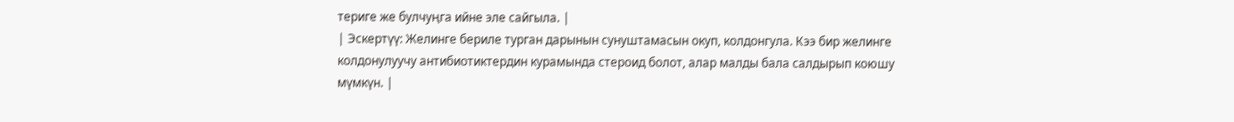териге же булчуңга ийне эле сайгыла. |
| Эскертүү: Желинге бериле турган дарынын сунуштамасын окуп, колдонгула. Кээ бир желинге колдонулуучу антибиотиктердин курамында стероид болот, алар малды бала салдырып коюшу мүмкүн. |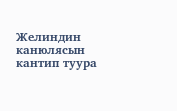Желиндин канюлясын кантип туура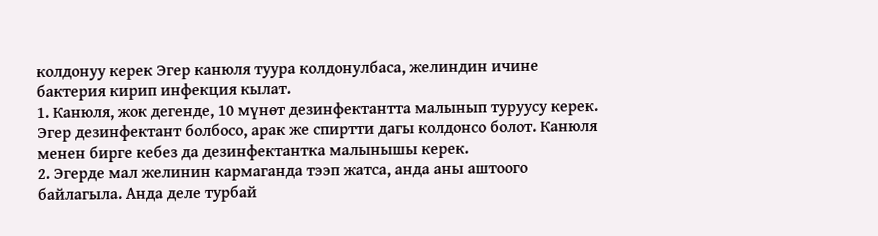колдонуу керек Эгер канюля туура колдонулбаса, желиндин ичине бактерия кирип инфекция кылат.
1. Канюля, жок дегенде, 10 мүнөт дезинфектантта малынып туруусу керек. Эгер дезинфектант болбосо, арак же спиртти дагы колдонсо болот. Канюля менен бирге кебез да дезинфектантка малынышы керек.
2. Эгерде мал желинин кармаганда тээп жатса, анда аны аштоого байлагыла. Анда деле турбай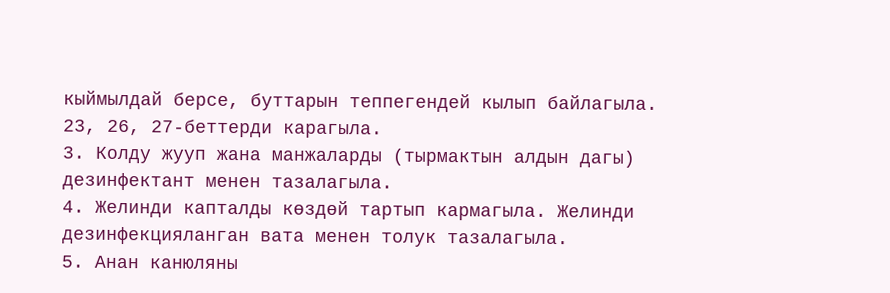кыймылдай берсе, буттарын теппегендей кылып байлагыла. 23, 26, 27-беттерди карагыла.
3. Колду жууп жана манжаларды (тырмактын алдын дагы) дезинфектант менен тазалагыла.
4. Желинди капталды көздөй тартып кармагыла. Желинди дезинфекцияланган вата менен толук тазалагыла.
5. Анан канюляны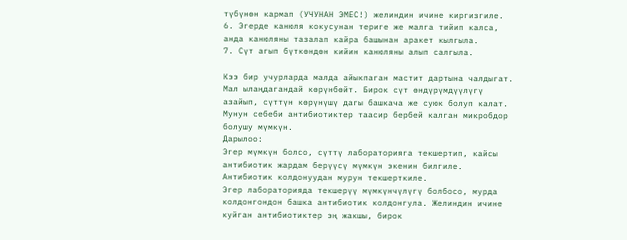түбүнөн кармап (УЧУНАН ЭМЕС!) желиндин ичине киргизгиле.
6. Эгерде канюля кокусунан териге же малга тийип калса, анда канюляны тазалап кайра башынан аракет кылгыла.
7. Сүт агып бүткөндөн кийин канюляны алып салгыла.

Кээ бир учурларда малда айыкпаган мастит дартына чалдыгат. Мал ылаңдагандай көрүнбөйт. Бирок сүт өндүрүмдүүлүгү азайып, сүттүн көрүнүшү дагы башкача же суюк болуп калат. Мунун себеби антибиотиктер таасир бербей калган микробдор болушу мүмкүн.
Дарылоо:
Эгер мүмкүн болсо, сүттү лабораторияга текшертип, кайсы антибиотик жардам берүүсү мүмкүн экенин билгиле. Антибиотик колдонуудан мурун текшерткиле.
Эгер лабораторияда текшерүү мүмкүнчүлүгү болбосо, мурда колдонгондон башка антибиотик колдонгула. Желиндин ичине куйган антибиотиктер эң жакшы, бирок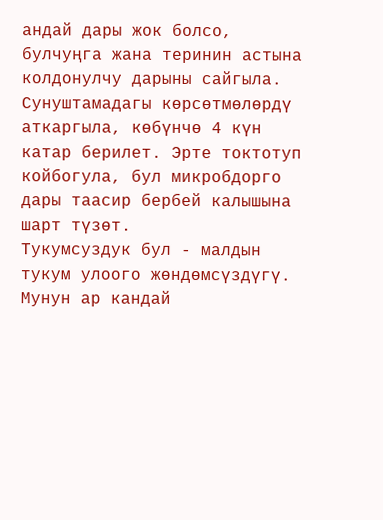андай дары жок болсо, булчуңга жана теринин астына колдонулчу дарыны сайгыла. Сунуштамадагы көрсөтмөлөрдү аткаргыла, көбүнчө 4 күн катар берилет. Эрте токтотуп койбогула, бул микробдорго дары таасир бербей калышына шарт түзөт.
Тукумсуздук бул - малдын тукум улоого жөндөмсүздүгү. Мунун ар кандай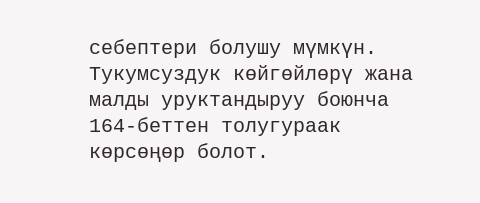себептери болушу мүмкүн. Тукумсуздук көйгөйлөрү жана малды уруктандыруу боюнча 164-беттен толугураак көрсөңөр болот.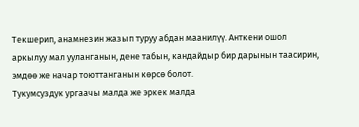Текшерип, анамнезин жазып туруу абдан маанилүү. Анткени ошол аркылуу мал ууланганын, дене табын, кандайдыр бир дарынын таасирин, эмдөө же начар тоюттанганын көрсө болот.
Тукумсуздук ургаачы малда же эркек малда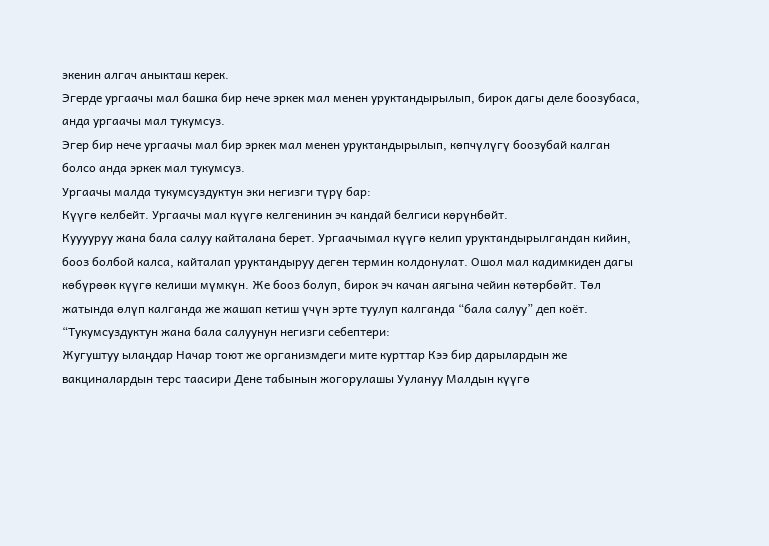экенин алгач аныкташ керек.
Эгерде ургаачы мал башка бир нече эркек мал менен уруктандырылып, бирок дагы деле боозубаса, анда ургаачы мал тукумсуз.
Эгер бир нече ургаачы мал бир эркек мал менен уруктандырылып, көпчүлүгү боозубай калган болсо анда эркек мал тукумсуз.
Ургаачы малда тукумсуздуктун эки негизги түрү бар:
Күүгө келбейт. Ургаачы мал күүгө келгенинин эч кандай белгиси көрүнбөйт.
Кууууруу жана бала салуу кайталана берет. Ургаачымал күүгө келип уруктандырылгандан кийин, бооз болбой калса, кайталап уруктандыруу деген термин колдонулат. Ошол мал кадимкиден дагы көбүрөөк күүгө келиши мүмкүн. Же бооз болуп, бирок эч качан аягына чейин көтөрбөйт. Төл жатында өлүп калганда же жашап кетиш үчүн эрте туулуп калганда “бала салуу” деп коёт. “Тукумсуздуктун жана бала салуунун негизги себептери:
Жугуштуу ылаңдар Начар тоют же организмдеги мите курттар Кээ бир дарылардын же вакциналардын терс таасири Дене табынын жогорулашы Уулануу Малдын күүгө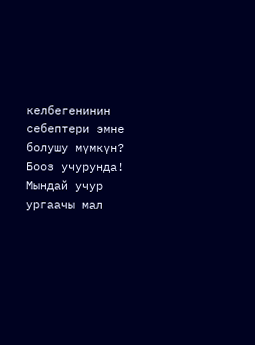келбегенинин себептери эмне болушу мүмкүн?
Бооз учурунда! Мындай учур ургаачы мал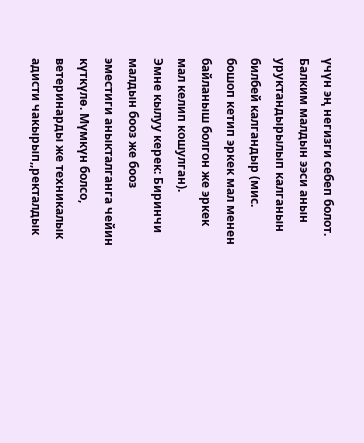үчүн эң негизги себеп болот. Балким малдын ээси анын уруктандырылып калганын билбей калгандыр (мис. бошоп кетип эркек мал менен байланыш болгон же эркек мал келип кошулган).
Эмне кылуу керек: Биринчи малдын бооз же бооз эместиги аныкталганга чейин күткүлө. Мүмкүн болсо, ветеринарды же техникалык адисти чакырып,,ректалдык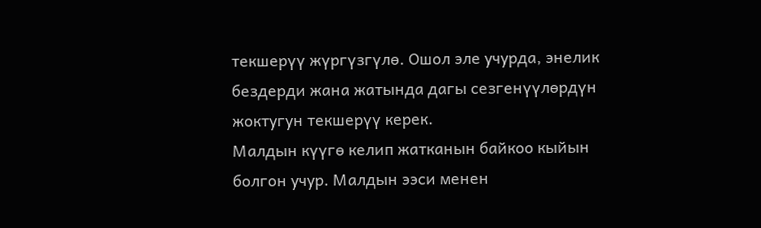текшерүү жүргүзгүлө. Ошол эле учурда, энелик бездерди жана жатында дагы сезгенүүлөрдүн жоктугун текшерүү керек.
Малдын күүгө келип жатканын байкоо кыйын болгон учур. Малдын ээси менен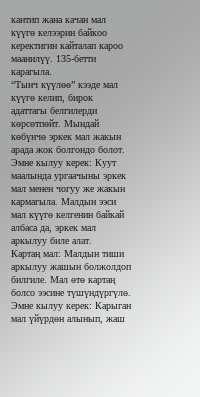кантип жана качан мал күүгө келээрин байкоо керектигин кайталап кароо маанилүү. 135-бетти карагыла.
“Тынч күүлөө” кээде мал күүгө келип, бирок адаттагы белгилерди көрсөтпөйт. Мындай көбүнчө эркек мал жакын арада жок болгондо болот.
Эмне кылуу керек: Куут маалында ургаачыны эркек мал менен чогуу же жакын кармагыла. Малдын ээси мал күүгө келгенин байкай албаса да, эркек мал аркылуу биле алат.
Картаң мал: Малдын тиши аркылуу жашын болжолдоп билгиле. Мал өтө картаң болсо ээсине түшүндүргүлө.
Эмне кылуу керек: Карыган мал үйүрдөн алынып, жаш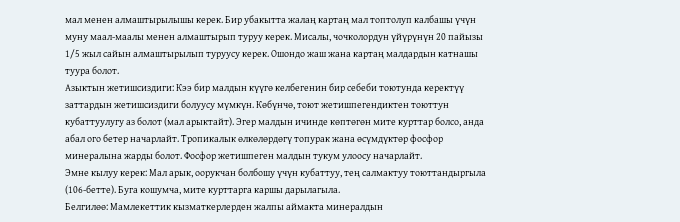мал менен алмаштырылышы керек. Бир убакытта жалаң картаң мал топтолуп калбашы үчүн муну маал-маалы менен алмаштырып туруу керек. Мисалы, чочколордун үйүрүнүн 20 пайызы 1/5 жыл сайын алмаштырылып туруусу керек. Ошондо жаш жана картаң малдардын катнашы туура болот.
Азыктын жетишсиздиги: Кээ бир малдын күүгө келбегенин бир себеби тоютунда керектүү заттардын жетишсиздиги болуусу мүмкүн. Көбүнчө, тоют жетишпегендиктен тоюттун кубаттуулугу аз болот (мал арыктайт). Эгер малдын ичинде көптөгөн мите курттар болсо, анда абал ого бетер начарлайт. Тропикалык өлкөлөрдөгү топурак жана өсүмдүктөр фосфор минералына жарды болот. Фосфор жетишпеген малдын тукум улоосу начарлайт.
Эмне кылуу керек: Мал арык, оорукчан болбошу үчүн кубаттуу, тең салмактуу тоюттандыргыла (106-бетте). Буга кошумча, мите курттарга каршы дарылагыла.
Белгилөө: Мамлекеттик кызматкерлерден жалпы аймакта минералдын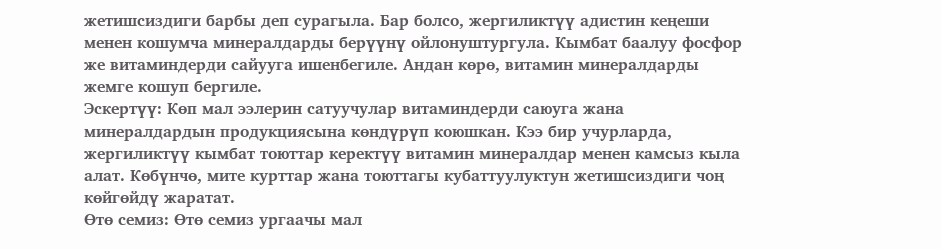жетишсиздиги барбы деп сурагыла. Бар болсо, жергиликтүү адистин кеңеши менен кошумча минералдарды берүүнү ойлонуштургула. Кымбат баалуу фосфор же витаминдерди сайууга ишенбегиле. Андан көрө, витамин минералдарды жемге кошуп бергиле.
Эскертүү: Көп мал ээлерин сатуучулар витаминдерди саюуга жана минералдардын продукциясына көндүрүп коюшкан. Кээ бир учурларда, жергиликтүү кымбат тоюттар керектүү витамин минералдар менен камсыз кыла алат. Көбүнчө, мите курттар жана тоюттагы кубаттуулуктун жетишсиздиги чоң көйгөйдү жаратат.
Өтө семиз: Өтө семиз ургаачы мал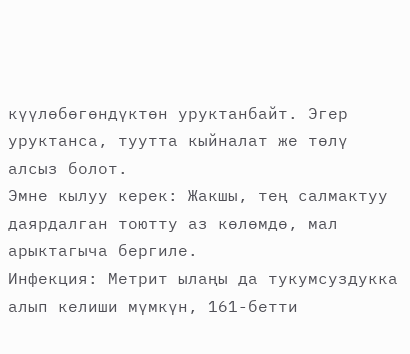күүлөбөгөндүктөн уруктанбайт. Эгер уруктанса, туутта кыйналат же төлү алсыз болот.
Эмне кылуу керек: Жакшы, тең салмактуу даярдалган тоютту аз көлөмдө, мал арыктагыча бергиле.
Инфекция: Метрит ылаңы да тукумсуздукка алып келиши мүмкүн, 161-бетти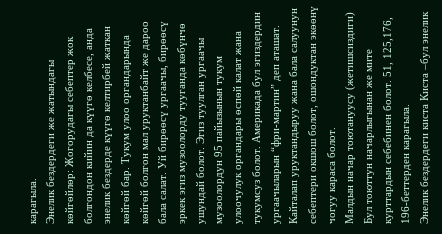карагыла.
Энелик бездердеги же жатындагы көйгөйлөр: Жогорудагы себептер жок болгондон кийин да күүгө келбесе, анда энелик бездерде күүгө келтирбей жаткан көйгөй бар. Тукум улоо органдарында көйгөй болгон мал уруктанбайт же дароо бала салат. Уй бирөөсү ургаачы, бирөөсү эркек эгиз музоолорду тууганда көбүнчө ушундай болот. Эгиз туулган ургаачы музоолордун 95 пайызынын тукум улоочулук органдары өспөй калат жана тукумсуз болот. Америкада бул эгиздердин ургаачыларын “фри-мартин” деп аташат.
Кайталап уруктандыруу жана бала салуунун себептери окшош болот, ошондуктан экөөнү чогуу караса болот.
Малдын начар тоютануусу (жетишсиздиги)
Бул тоюттун начарлыгынан же мите курттардын себебинен болот. 51, 125,176, 196-беттерден карагыла.
Энелик бездердеги киста Киста –бул энелик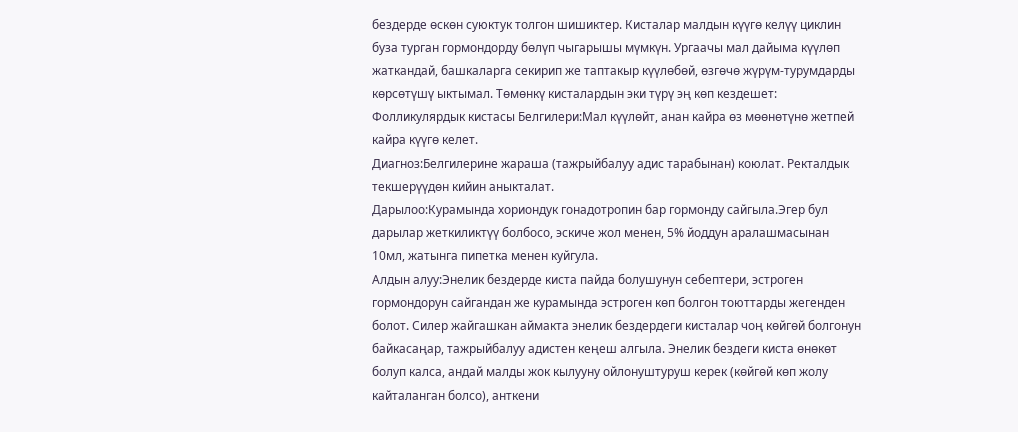бездерде өскөн суюктук толгон шишиктер. Кисталар малдын күүгө келүү циклин буза турган гормондорду бөлүп чыгарышы мүмкүн. Ургаачы мал дайыма күүлөп жаткандай, башкаларга секирип же таптакыр күүлөбөй, өзгөчө жүрүм-турумдарды көрсөтүшү ыктымал. Төмөнкү кисталардын эки түрү эң көп кездешет:
Фолликулярдык кистасы Белгилери:Мал күүлөйт, анан кайра өз мөөнөтүнө жетпей кайра күүгө келет.
Диагноз:Белгилерине жараша (тажрыйбалуу адис тарабынан) коюлат. Ректалдык текшерүүдөн кийин аныкталат.
Дарылоо:Курамында хориондук гонадотропин бар гормонду сайгыла.Эгер бул дарылар жеткиликтүү болбосо, эскиче жол менен, 5% йоддун аралашмасынан 10мл, жатынга пипетка менен куйгула.
Алдын алуу:Энелик бездерде киста пайда болушунун себептери, эстроген гормондорун сайгандан же курамында эстроген көп болгон тоюттарды жегенден болот. Силер жайгашкан аймакта энелик бездердеги кисталар чоң көйгөй болгонун байкасаңар, тажрыйбалуу адистен кеңеш алгыла. Энелик бездеги киста өнөкөт болуп калса, андай малды жок кылууну ойлонуштуруш керек (көйгөй көп жолу кайталанган болсо), анткени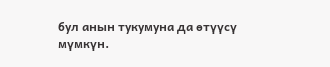бул анын тукумуна да өтүүсү мүмкүн.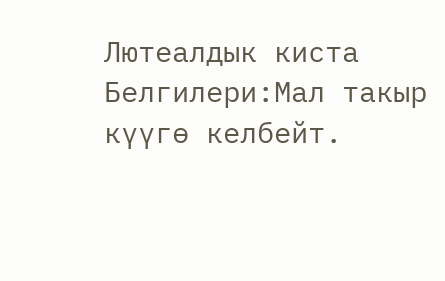Лютеалдык киста Белгилери:Мал такыр күүгө келбейт.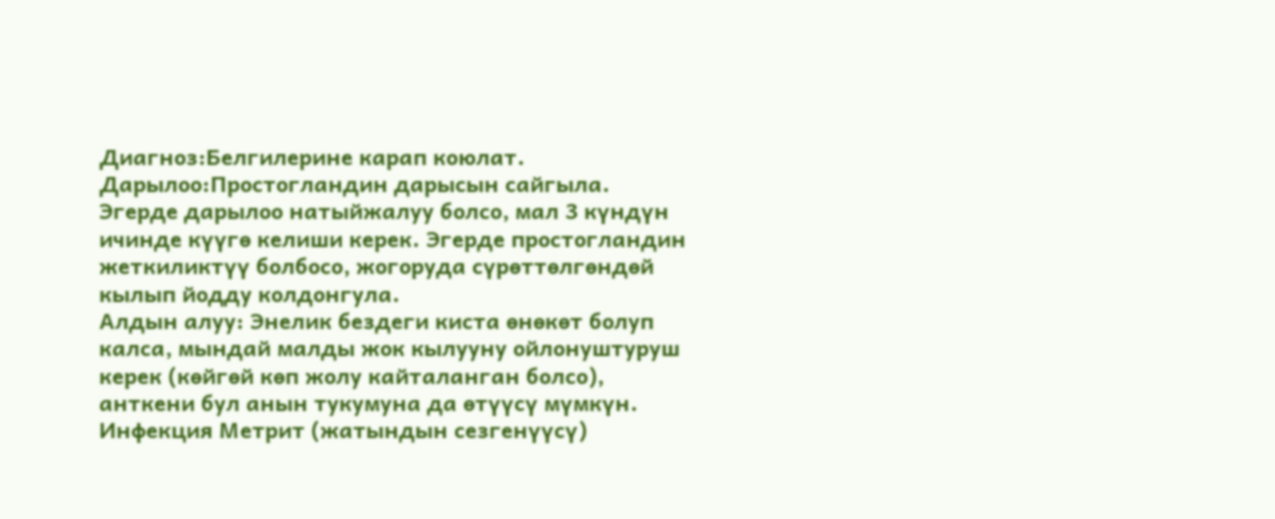Диагноз:Белгилерине карап коюлат.
Дарылоо:Простогландин дарысын сайгыла. Эгерде дарылоо натыйжалуу болсо, мал 3 күндүн ичинде күүгө келиши керек. Эгерде простогландин жеткиликтүү болбосо, жогоруда сүрөттөлгөндөй кылып йодду колдонгула.
Алдын алуу: Энелик бездеги киста өнөкөт болуп калса, мындай малды жок кылууну ойлонуштуруш керек (көйгөй көп жолу кайталанган болсо), анткени бул анын тукумуна да өтүүсү мүмкүн.
Инфекция Метрит (жатындын сезгенүүсү)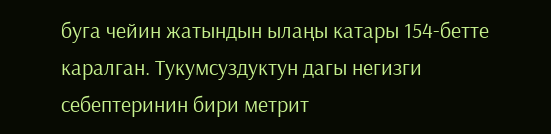буга чейин жатындын ылаңы катары 154-бетте каралган. Тукумсуздуктун дагы негизги себептеринин бири метрит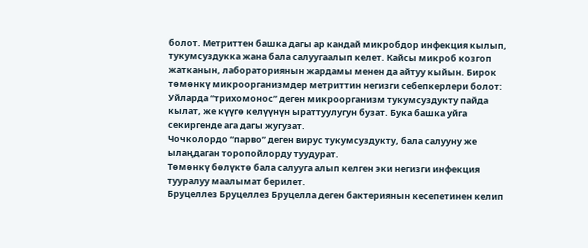болот. Метриттен башка дагы ар кандай микробдор инфекция кылып, тукумсуздукка жана бала салуугаалып келет. Кайсы микроб козгоп жатканын, лабораториянын жардамы менен да айтуу кыйын. Бирок төмөнкү микроорганизмдер метриттин негизги себепкерлери болот:
Уйларда “трихомонос” деген микроорганизм тукумсуздукту пайда кылат, же күүгө келүүнүн ыраттуулугун бузат. Бука башка уйга секиргенде ага дагы жугузат.
Чочколордо “парво” деген вирус тукумсуздукту, бала салууну же ылаңдаган торопойлорду туудурат.
Төмөнкү бөлүктө бала салууга алып келген эки негизги инфекция тууралуу маалымат берилет.
Бруцеллез Бруцеллез Бруцелла деген бактериянын кесепетинен келип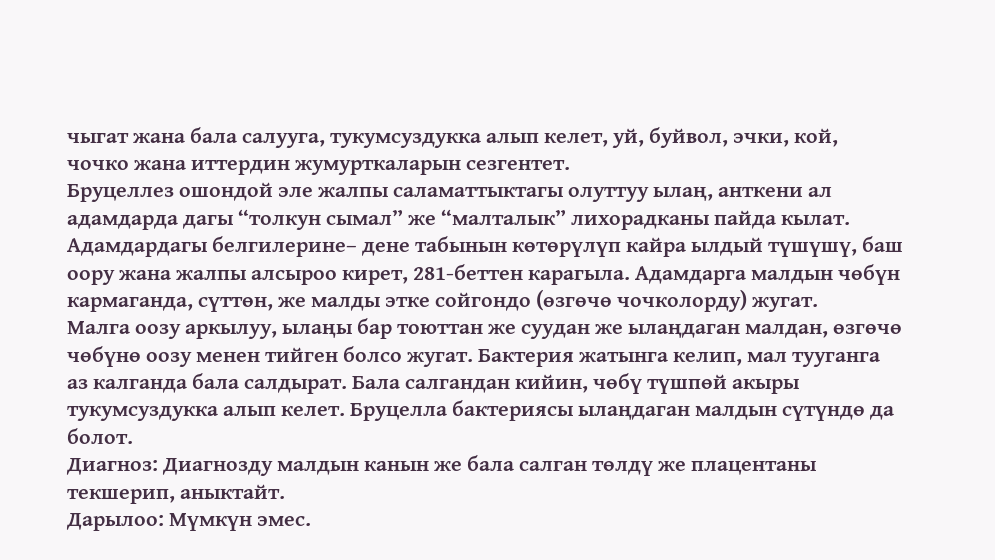чыгат жана бала салууга, тукумсуздукка алып келет, уй, буйвол, эчки, кой, чочко жана иттердин жумурткаларын сезгентет.
Бруцеллез ошондой эле жалпы саламаттыктагы олуттуу ылаң, анткени ал адамдарда дагы “толкун сымал” же “малталык” лихорадканы пайда кылат. Адамдардагы белгилерине– дене табынын көтөрүлүп кайра ылдый түшүшү, баш оору жана жалпы алсыроо кирет, 281-беттен карагыла. Адамдарга малдын чөбүн кармаганда, сүттөн, же малды этке сойгондо (өзгөчө чочколорду) жугат.
Малга оозу аркылуу, ылаңы бар тоюттан же суудан же ылаңдаган малдан, өзгөчө чөбүнө оозу менен тийген болсо жугат. Бактерия жатынга келип, мал тууганга аз калганда бала салдырат. Бала салгандан кийин, чөбү түшпөй акыры тукумсуздукка алып келет. Бруцелла бактериясы ылаңдаган малдын сүтүндө да болот.
Диагноз: Диагнозду малдын канын же бала салган төлдү же плацентаны текшерип, аныктайт.
Дарылоо: Мүмкүн эмес.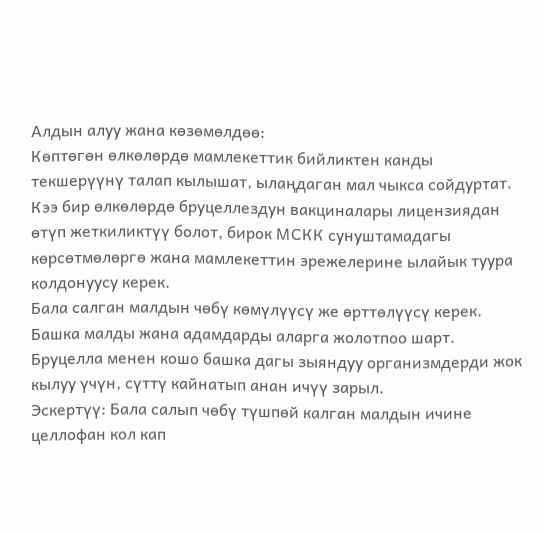Алдын алуу жана көзөмөлдөө:
Көптөгөн өлкөлөрдө мамлекеттик бийликтен канды текшерүүнү талап кылышат, ылаңдаган мал чыкса сойдуртат.
Кээ бир өлкөлөрдө бруцеллездун вакциналары лицензиядан өтүп жеткиликтүү болот, бирок МСКК сунуштамадагы көрсөтмөлөргө жана мамлекеттин эрежелерине ылайык туура колдонуусу керек.
Бала салган малдын чөбү көмүлүүсү же өрттөлүүсү керек. Башка малды жана адамдарды аларга жолотпоо шарт.
Бруцелла менен кошо башка дагы зыяндуу организмдерди жок кылуу үчүн, сүттү кайнатып анан ичүү зарыл.
Эскертүү: Бала салып чөбү түшпөй калган малдын ичине целлофан кол кап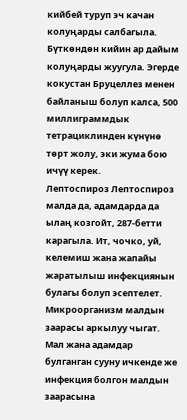кийбей туруп эч качан колуңарды салбагыла. Бүткөндөн кийин ар дайым колуңарды жуугула. Эгерде кокустан Бруцеллез менен байланыш болуп калса, 500 миллиграммдык тетрациклинден күнүнө төрт жолу, эки жума бою ичүү керек.
Лептоспироз Лептоспироз малда да, адамдарда да ылаң козгойт, 287-бетти карагыла. Ит, чочко, уй, келемиш жана жапайы жаратылыш инфекциянын булагы болуп эсептелет. Микроорганизм малдын заарасы аркылуу чыгат. Мал жана адамдар булганган сууну ичкенде же инфекция болгон малдын заарасына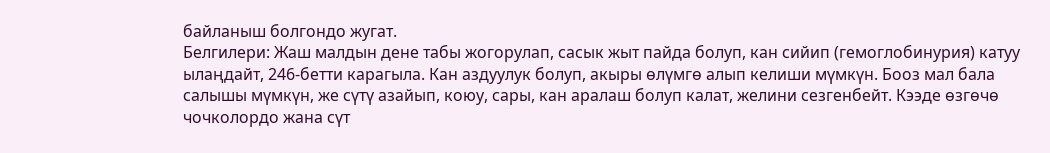байланыш болгондо жугат.
Белгилери: Жаш малдын дене табы жогорулап, сасык жыт пайда болуп, кан сийип (гемоглобинурия) катуу ылаңдайт, 246-бетти карагыла. Кан аздуулук болуп, акыры өлүмгө алып келиши мүмкүн. Бооз мал бала салышы мүмкүн, же сүтү азайып, коюу, сары, кан аралаш болуп калат, желини сезгенбейт. Кээде өзгөчө чочколордо жана сүт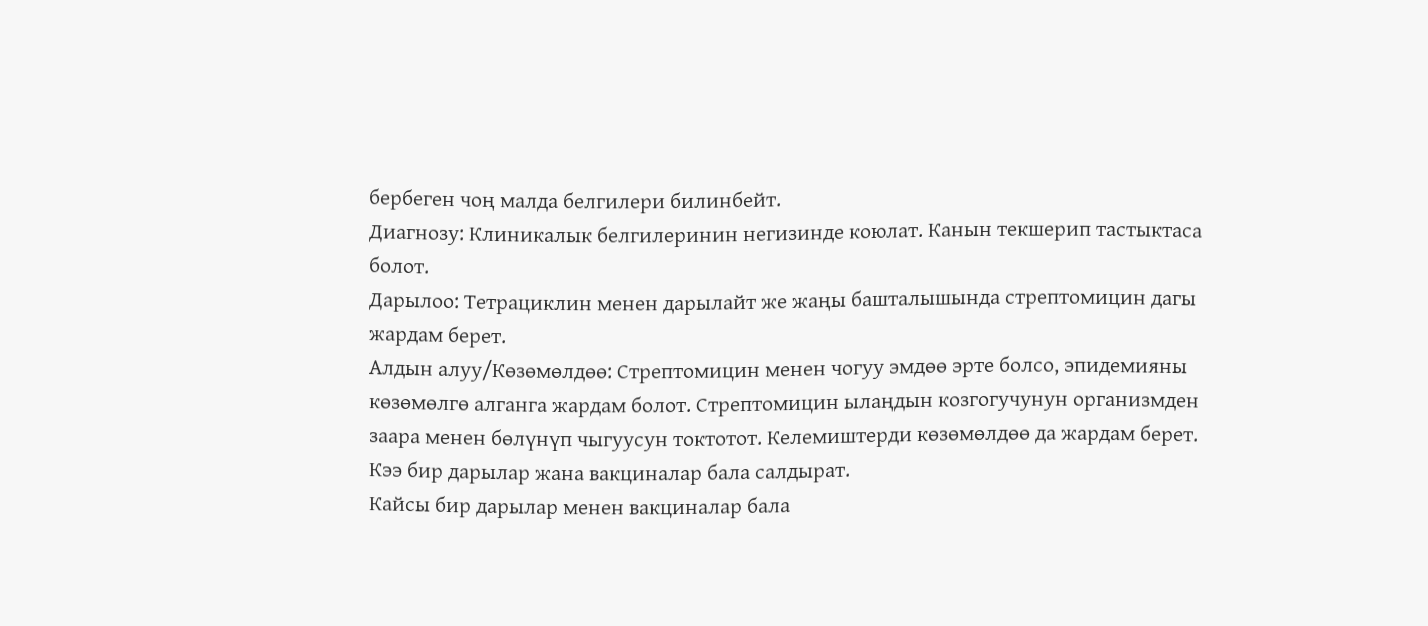бербеген чоң малда белгилери билинбейт.
Диагнозу: Клиникалык белгилеринин негизинде коюлат. Канын текшерип тастыктаса болот.
Дарылоо: Тетрациклин менен дарылайт же жаңы башталышында стрептомицин дагы жардам берет.
Алдын алуу/Көзөмөлдөө: Стрептомицин менен чогуу эмдөө эрте болсо, эпидемияны көзөмөлгө алганга жардам болот. Стрептомицин ылаңдын козгогучунун организмден заара менен бөлүнүп чыгуусун токтотот. Келемиштерди көзөмөлдөө да жардам берет.
Кээ бир дарылар жана вакциналар бала салдырат.
Кайсы бир дарылар менен вакциналар бала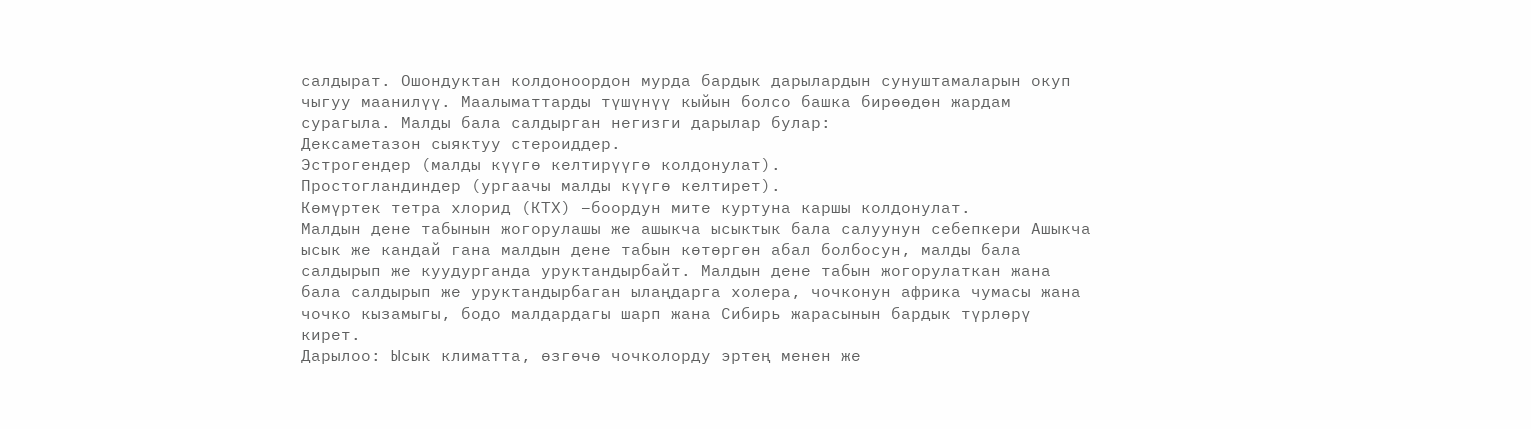салдырат. Ошондуктан колдоноордон мурда бардык дарылардын сунуштамаларын окуп чыгуу маанилүү. Маалыматтарды түшүнүү кыйын болсо башка бирөөдөн жардам сурагыла. Малды бала салдырган негизги дарылар булар:
Дексаметазон сыяктуу стероиддер.
Эстрогендер (малды күүгө келтирүүгө колдонулат).
Простогландиндер (ургаачы малды күүгө келтирет).
Көмүртек тетра хлорид (КТХ) –боордун мите куртуна каршы колдонулат.
Малдын дене табынын жогорулашы же ашыкча ысыктык бала салуунун себепкери Ашыкча ысык же кандай гана малдын дене табын көтөргөн абал болбосун, малды бала салдырып же куудурганда уруктандырбайт. Малдын дене табын жогорулаткан жана бала салдырып же уруктандырбаган ылаңдарга холера, чочконун африка чумасы жана чочко кызамыгы, бодо малдардагы шарп жана Сибирь жарасынын бардык түрлөрү кирет.
Дарылоо: Ысык климатта, өзгөчө чочколорду эртең менен же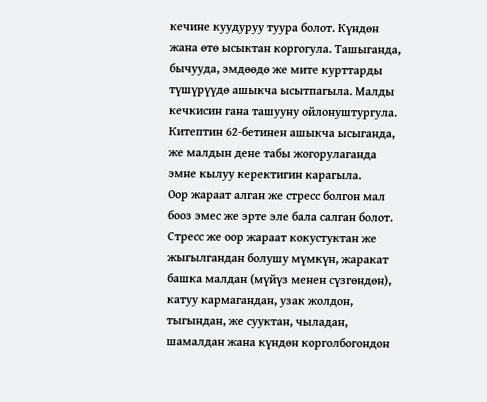кечине куудуруу туура болот. Күндөн жана өтө ысыктан коргогула. Ташыганда, бычууда, эмдөөдө же мите курттарды түшүрүүдө ашыкча ысытпагыла. Малды кечкисин гана ташууну ойлонуштургула. Китептин 62-бетинен ашыкча ысыганда, же малдын дене табы жогорулаганда эмне кылуу керектигин карагыла.
Оор жараат алган же стресс болгон мал бооз эмес же эрте эле бала салган болот. Стресс же оор жараат кокустуктан же жыгылгандан болушу мүмкүн, жаракат башка малдан (мүйүз менен сүзгөндөн), катуу кармагандан, узак жолдон, тыгындан, же сууктан, чыладан, шамалдан жана күндөн корголбогондон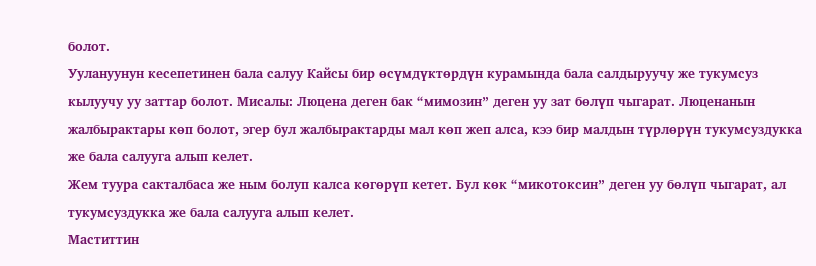болот.
Уулануунун кесепетинен бала салуу Кайсы бир өсүмдүктөрдүн курамында бала салдыруучу же тукумсуз кылуучу уу заттар болот. Мисалы: Люцена деген бак “мимозин” деген уу зат бөлүп чыгарат. Люценанын жалбырактары көп болот, эгер бул жалбырактарды мал көп жеп алса, кээ бир малдын түрлөрүн тукумсуздукка же бала салууга алып келет.
Жем туура сакталбаса же ным болуп калса көгөрүп кетет. Бул көк “микотоксин” деген уу бөлүп чыгарат, ал тукумсуздукка же бала салууга алып келет.
Маститтин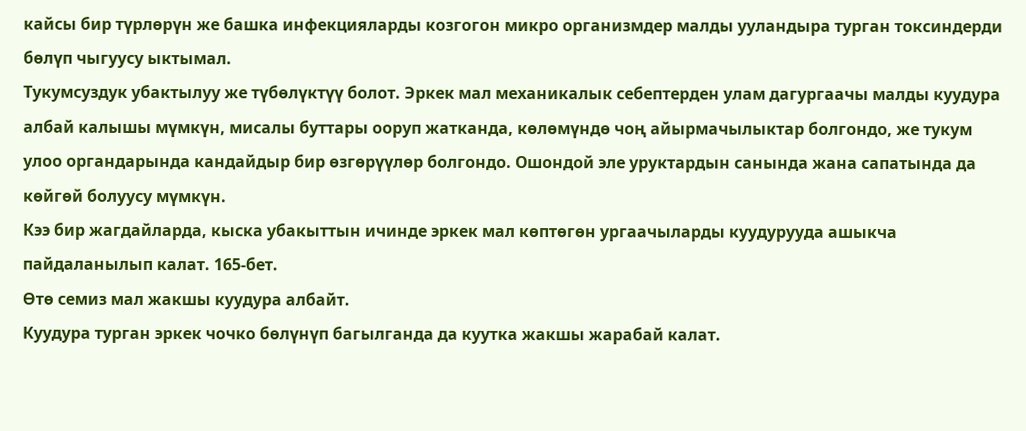кайсы бир түрлөрүн же башка инфекцияларды козгогон микро организмдер малды ууландыра турган токсиндерди бөлүп чыгуусу ыктымал.
Тукумсуздук убактылуу же түбөлүктүү болот. Эркек мал механикалык себептерден улам дагургаачы малды куудура албай калышы мүмкүн, мисалы буттары ооруп жатканда, көлөмүндө чоң айырмачылыктар болгондо, же тукум улоо органдарында кандайдыр бир өзгөрүүлөр болгондо. Ошондой эле уруктардын санында жана сапатында да көйгөй болуусу мүмкүн.
Кээ бир жагдайларда, кыска убакыттын ичинде эркек мал көптөгөн ургаачыларды куудурууда ашыкча пайдаланылып калат. 165-бет.
Өтө семиз мал жакшы куудура албайт.
Куудура турган эркек чочко бөлүнүп багылганда да куутка жакшы жарабай калат.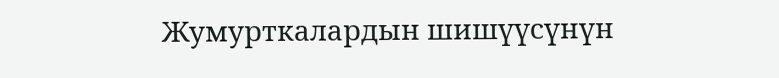Жумурткалардын шишүүсүнүн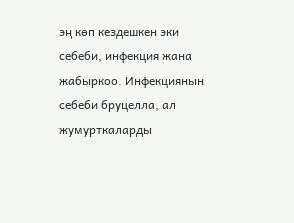эң көп кездешкен эки себеби, инфекция жана жабыркоо. Инфекциянын себеби бруцелла, ал жумурткаларды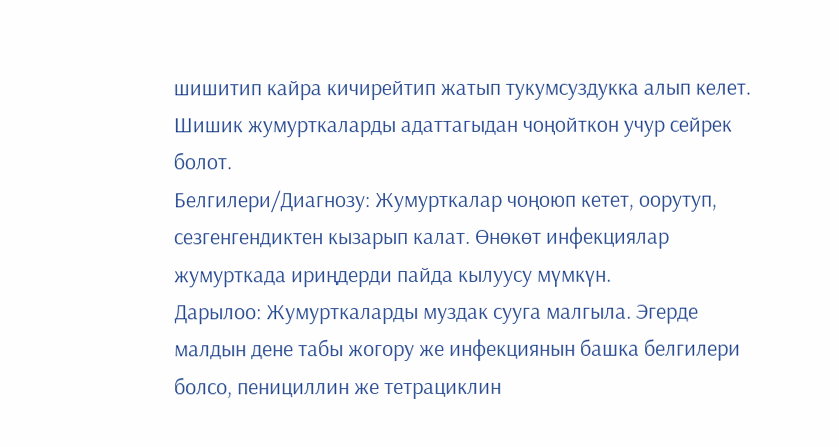шишитип кайра кичирейтип жатып тукумсуздукка алып келет. Шишик жумурткаларды адаттагыдан чоңойткон учур сейрек болот.
Белгилери/Диагнозу: Жумурткалар чоңоюп кетет, оорутуп, сезгенгендиктен кызарып калат. Өнөкөт инфекциялар жумурткада ириңдерди пайда кылуусу мүмкүн.
Дарылоо: Жумурткаларды муздак сууга малгыла. Эгерде малдын дене табы жогору же инфекциянын башка белгилери болсо, пенициллин же тетрациклин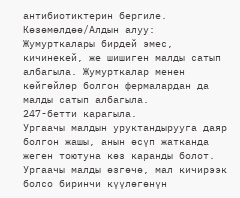антибиотиктерин бергиле.
Көзөмөлдөө/Алдын алуу: Жумурткалары бирдей эмес, кичинекей, же шишиген малды сатып албагыла. Жумурткалар менен көйгөйлөр болгон фермалардан да малды сатып албагыла.
247-бетти карагыла.
Ургаачы малдын уруктандырууга даяр болгон жашы, анын өсүп жатканда жеген тоютуна көз каранды болот. Ургаачы малды өзгөчө, мал кичирээк болсо биринчи күүлөгөнүн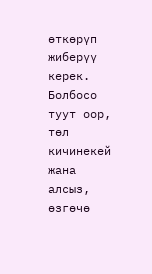өткөрүп жиберүү керек. Болбосо туут оор, төл кичинекей жана алсыз, өзгөчө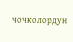чочколордун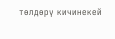төлдөрү кичинекей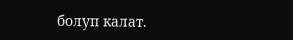болуп калат.